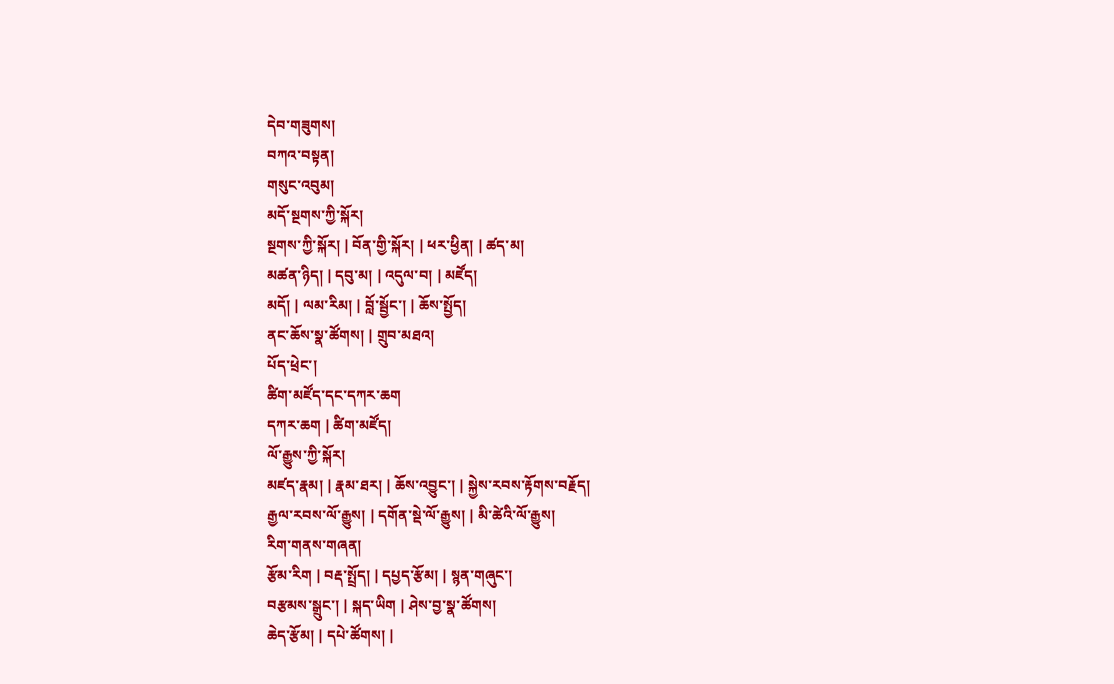དེབ་གཟུགས།
བཀའ་བསྟན།
གསུང་འབུམ།
མདོ་སྔགས་ཀྱི་སྐོར།
སྔགས་ཀྱི་སྐོར། | བོན་གྱི་སྐོར། | ཕར་ཕྱིན། | ཚད་མ།
མཚན་ཉིད། | དབུ་མ། | འདུལ་བ། | མཛོད།
མདོ། | ལམ་རིམ། | བློ་སྦྱོང་། | ཆོས་སྤྱོད།
ནང་ཆོས་སྣ་ཚོགས། | གྲུབ་མཐའ།
པོད་ཕྲེང་།
ཚིག་མཛོད་དང་དཀར་ཆག
དཀར་ཆག | ཚིག་མཛོད།
ལོ་རྒྱུས་ཀྱི་སྐོར།
མཛད་རྣམ། | རྣམ་ཐར། | ཆོས་འབྱུང་། | སྐྱེས་རབས་རྟོགས་བརྗོད།
རྒྱལ་རབས་ལོ་རྒྱུས། | དགོན་སྡེ་ལོ་རྒྱུས། | མི་ཚེའི་ལོ་རྒྱུས།
རིག་གནས་གཞན།
རྩོམ་རིག | བརྡ་སྤྲོད། | དཔྱད་རྩོམ། | སྙན་གཞུང་།
བརྩམས་སྒྲུང་། | སྐད་ཡིག | ཤེས་བྱ་སྣ་ཚོགས།
ཆེད་རྩོམ། | དཔེ་ཚོགས། |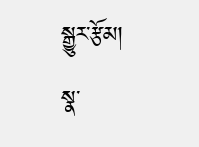སྒྱུར་རྩོམ།
སྣ་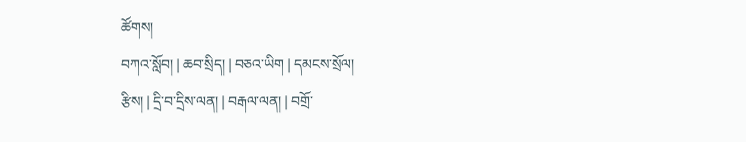ཚོགས།
བཀའ་སློབ། | ཆབ་སྲིད། | བཅའ་ཡིག | དམངས་སྲོལ།
རྩིས། | དྲི་བ་དྲིས་ལན། | བརྒལ་ལན། | བགྲོ་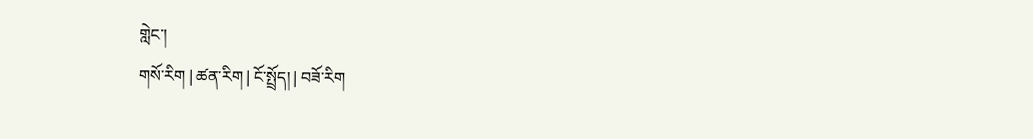གླེང་།
གསོ་རིག | ཚན་རིག | ངོ་སྤྲོད། | བཟོ་རིག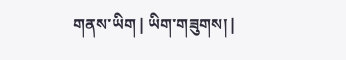གནས་ཡིག | ཡིག་གཟུགས། |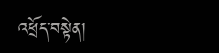འཕྲོད་བསྟེན།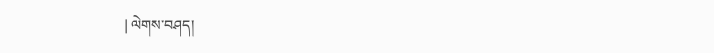| ལེགས་བཤད།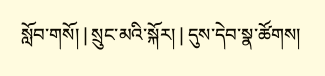སློབ་གསོ། | སྲུང་མའི་སྐོར། | དུས་དེབ་སྣ་ཚོགས།